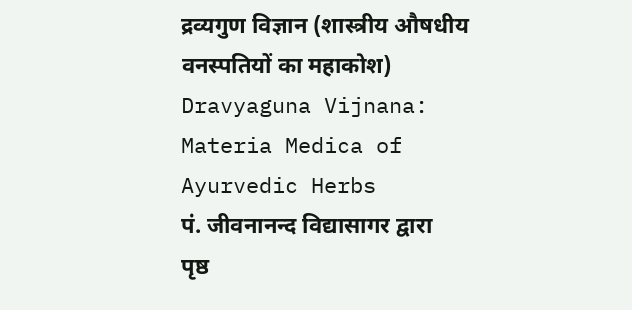द्रव्यगुण विज्ञान (शास्त्रीय औषधीय वनस्पतियों का महाकोश)
Dravyaguna Vijnana: Materia Medica of Ayurvedic Herbs
पं. जीवनानन्द विद्यासागर द्वारा
पृष्ठ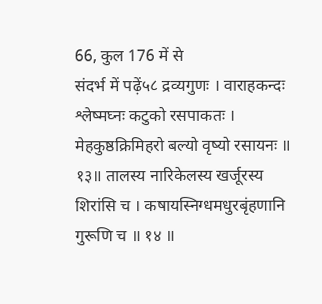66, कुल 176 में से
संदर्भ में पढ़ें५८ द्रव्यगुणः । वाराहकन्दः श्लेष्मघ्नः कटुको रसपाकतः । मेहकुष्ठक्रिमिहरो बल्यो वृष्यो रसायनः ॥ १३॥ तालस्य नारिकेलस्य खर्जूरस्य शिरांसि च । कषायस्निग्धमधुरबृंहणानि गुरूणि च ॥ १४ ॥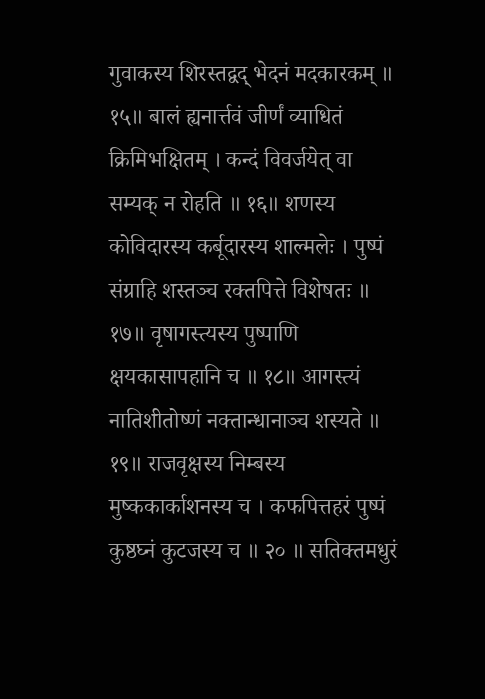गुवाकस्य शिरस्तद्वद् भेदनं मदकारकम् ॥ १५॥ बालं ह्यनार्त्तवं जीर्णं व्याधितं क्रिमिभक्षितम् । कन्दं विवर्जयेत् वा सम्यक् न रोहति ॥ १६॥ शणस्य कोविदारस्य कर्बूदारस्य शाल्मलेः । पुष्पं संग्राहि शस्तञ्च रक्तपित्ते विशेषतः ॥ १७॥ वृषागस्त्यस्य पुष्पाणि क्षयकासापहानि च ॥ १८॥ आगस्त्यं नातिशीतोष्णं नक्तान्धानाञ्च शस्यते ॥ १९॥ राजवृक्षस्य निम्बस्य मुष्ककार्काशनस्य च । कफपित्तहरं पुष्पं कुष्ठघ्नं कुटजस्य च ॥ २० ॥ सतिक्तमधुरं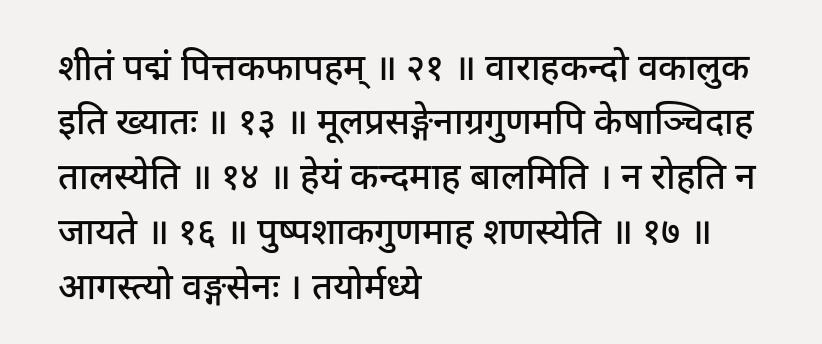शीतं पद्मं पित्तकफापहम् ॥ २१ ॥ वाराहकन्दो वकालुक इति ख्यातः ॥ १३ ॥ मूलप्रसङ्गेनाग्रगुणमपि केषाञ्चिदाह तालस्येति ॥ १४ ॥ हेयं कन्दमाह बालमिति । न रोहति न जायते ॥ १६ ॥ पुष्पशाकगुणमाह शणस्येति ॥ १७ ॥ आगस्त्यो वङ्गसेनः । तयोर्मध्ये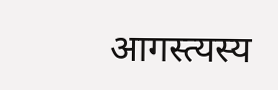आगस्त्यस्य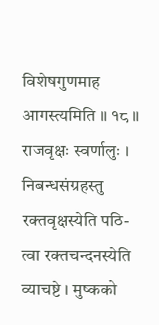विशेषगुणमाह आगस्त्यमिति ॥ १८ ॥ राजवृक्षः स्वर्णालुः । निबन्धसंग्रहस्तु रक्तवृक्षस्येति पठि- त्वा रक्तचन्दनस्येति व्याचष्टे । मुष्कको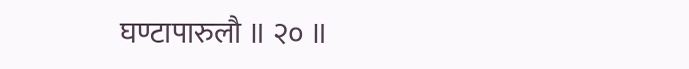घण्टापारुलौ ॥ २० ॥